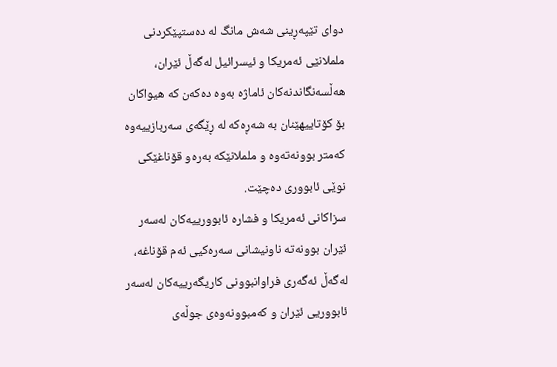دوای تێپەڕینی شەش مانگ لە دەستپێکردنی ململانێی ئەمریکا و ئیسرائیل لەگەڵ ئێران، هەڵسەنگاندنەکان ئاماژە بەوە دەکەن کە هیواکان بۆ کۆتاییهێنان بە شەڕەکە لە ڕێگەی سەربازییەوە کەمتر بوونەتەوە و ململانێکە بەرەو قۆناغێکی نوێی ئابووری دەچێت.
سزاکانی ئەمریکا و فشارە ئابوورییەکان لەسەر ئێران بوونەتە ناونیشانی سەرەکیی ئەم قۆناغە، لەگەڵ ئەگەری فراوانبوونی کاریگەرییەکان لەسەر ئابووریی ئێران و کەمبوونەوەی جوڵەی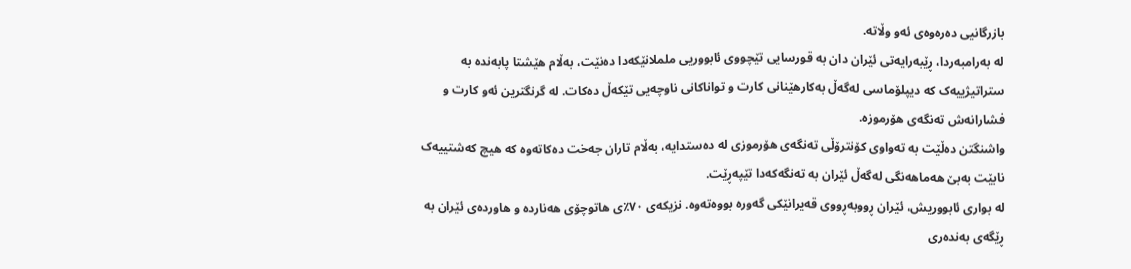بازرگانیی دەرەوەی ئەو وڵاتە.
لە بەرامبەردا، ڕێبەرایەتی ئێران دان بە قورسایی تێچووی ئابووریی ململانێکەدا دەنێت، بەڵام هێشتا پابەندە بە ستراتیژییەک کە دیپلۆماسی لەگەڵ بەکارهێنانی کارت و تواناکانی ناوچەیی تێکەڵ دەکات. لە گرنگترین ئەو کارت و فشارانەش تەنگەی هۆرموزە.
واشنگتن دەڵێت بە تەواوی کۆنترۆڵی تەنگەی هۆرموزی لە دەستدایە، بەڵام تاران جەخت دەکاتەوە کە هیچ کەشتییەک نابێت بەبێ هەماهەنگی لەگەڵ ئێران بە تەنگەکەدا تێپەڕێت.
لە بواری ئابووریش، ئێران ڕووبەڕووی قەیرانێکی گەورە بووەتەوە. نزیکەی ٧٠٪ی هاتوچۆی هەناردە و هاوردەی ئێران بە ڕێگەی بەندەری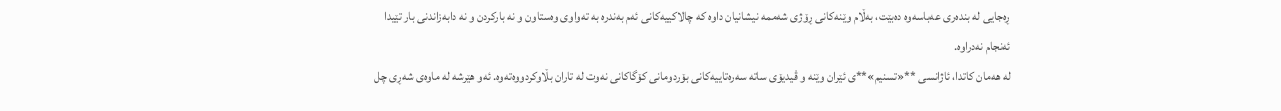ڕەجایی لە بندەری عەباسەوە دەبێت، بەڵام وێنەکانی ڕۆژی شەممە نیشانیان داوە کە چالاکییەکانی ئەم بەندرە بە تەواوی وەستاون و نە بارکردن و نە دابەزاندنی بار تێیدا ئەنجام نەدراوە.
لە هەمان کاتدا، ئاژانسی **«تسنیم»**ی ئێران وێنە و ڤیدیۆی ساتە سەرەتاییەکانی بۆردومانی کۆگاکانی نەوت لە تاران بڵاوکردووەتەوە. ئەو هێرشە لە ماوەی شەڕی چل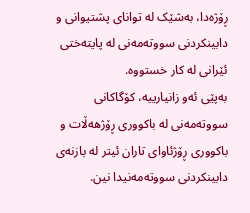ڕۆژەدا، بەشێک لە توانای پشتیوانی و دابینکردنی سووتەمەنی لە پایتەختی ئێرانی لە کار خستووە.
بەپێی ئەو زانیارییە، کۆگاکانی سووتەمەنی لە باکووری ڕۆژهەڵات و باکووری ڕۆژئاواى تاران ئیتر لە بازنەی دابینکردنی سووتەمەنیدا نین.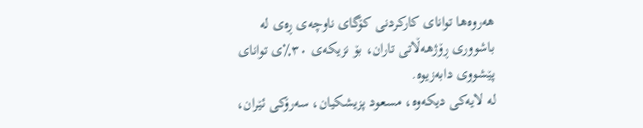هەروەها توانای کارکردنی کۆگای ناوچەی ڕەی لە باشووری ڕۆژهەڵاتی تاران، بۆ نزیکەی ٣٠٪ی توانای پێشووی دابەزیوە.
لە لایەکی دیکەوە، مسعود پزیشکیان، سەرۆکی ئێران،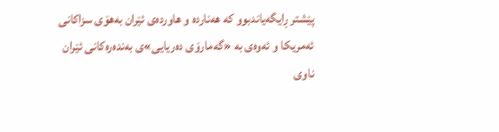پێشتر ڕایگەیاندبوو کە هەناردە و هاوردەی ئێران بەهۆی سزاکانی ئەمریکا و ئەوەی بە «گەمارۆی دەریایی»ی بەندەرەکانی ئێران ناوی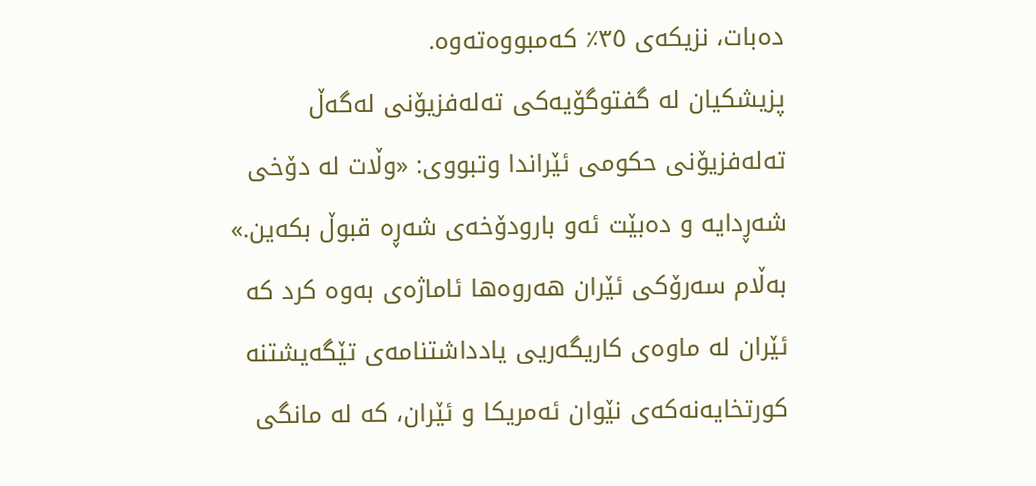دەبات، نزیکەی ٣٥٪ کەمبووەتەوە.
پزیشکیان لە گفتوگۆیەکی تەلەفزیۆنی لەگەڵ تەلەفزیۆنی حکومی ئێراندا وتبووی: «وڵات لە دۆخی شەڕدایە و دەبێت ئەو بارودۆخەی شەڕە قبوڵ بکەین.»
بەڵام سەرۆکی ئێران هەروەها ئاماژەی بەوە کرد کە ئێران لە ماوەی کاریگەریی یادداشتنامەی تێگەیشتنە کورتخایەنەکەی نێوان ئەمریکا و ئێران، کە لە مانگی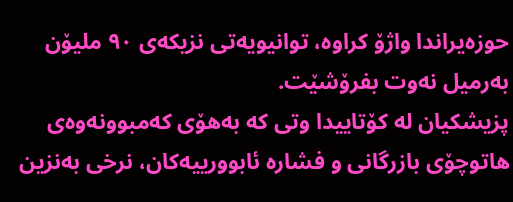حوزەیراندا واژۆ کراوە، توانیویەتی نزیکەی ٩٠ ملیۆن بەرمیل نەوت بفرۆشێت.
پزیشکیان لە کۆتاییدا وتی کە بەهۆی کەمبوونەوەی هاتوچۆی بازرگانی و فشارە ئابوورییەکان، نرخی بەنزین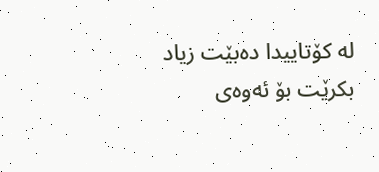لە کۆتاییدا دەبێت زیاد بکرێت بۆ ئەوەی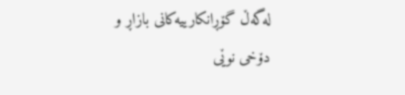لەگەڵ گۆڕانکارییەکانی بازاڕ و دۆخی نوێی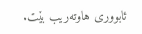ئابووری هاوتەریب بێت.